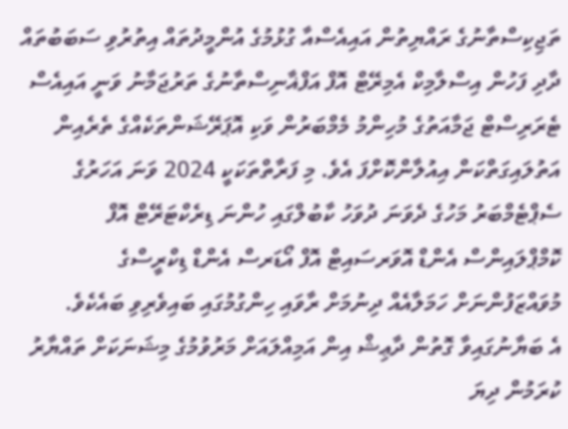ތަޖިކިސްތާނުގެ ރައްޔިތުން އައިއެސްއާ ގުޅުމުގެ އުންމީދުތައް އިތުރުވި ސަބަބުތައް
ދާދި ފަހުން އިސްލާމިކް އެމިރޭޓް އޮފް އަފްޣާނިސްތާނުގެ ތަރުޖަމާނު ވަނީ އައިއެސް ޓެރަރިސްޓް ޖަމާއަތުގެ މުހިންމު މެމްބަރުން ވަކި އޮޕަރޭޝަންތަކެއްގެ ތެރެއިން އަތުލައިގަތްކަން އިއުލާންކޮށްފަ އެވެ. މި ފަރާތްތަކަކީ 2024 ވަނަ އަހަރުގެ ސެޕްޓެމްބަރު މަހުގެ ދެވަނަ ދުވަހު ކާބުލްގައި ހުންނަ ޑިރެކްޓަރޭޓް އޮފް ކޮމްޕްލައިންސް އެންޑް އޮވަރސައިޓް އޮފް އޯޑަރސް އެންޑް ޑިކްރީސްގެ މުވައްޒަފުންނަށް ހަމަލާއެއް ދިނުމަށް ރާވައި ހިންގުމުގައި ބައިވެރިވި ބައެކެވެ.
އެ ބަޔާނުގައިވާ ގޮތުން ދާޢިޝް އިން އަމިއްލައަށް މަރުވުމުގެ މިޝަނަކަށް ތައްޔާރު ކުރަމުން ދިޔަ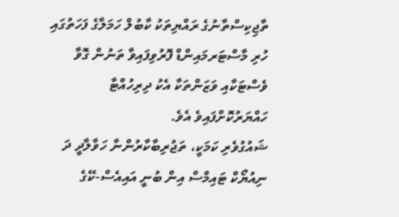ތާޖިކިސްތާނުގެ ރައްޔިތަކު ކާބުލް ހަމަލާގެ ފަހަތުގައި ހުރި މާސްޓަރމައިންޑް ފޮރުވިފައިވާ ތަނުން ގޮވާ ވެސްޓަކާއި ވަޒަންތަކާ އެކު ދިރިހުއްޓާ ހައްޔަރުކޮށްފައިވެ އެވެ.
ޝައުގުވެރި ކަމަކީ، ތަޖުރިބާކާރުންނާ ހަވާލާދީ ދަ ނިއުޔޯކް ޓައިމްސް އިން ބުނީ އައިއެސް-ކޭގެ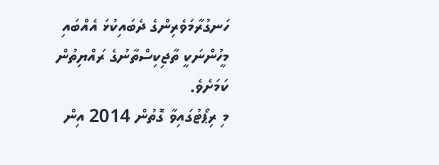ހަނގުރާމަވެރިންގެ ދެބައިކުޅަ އެއްބައި މީހުންނަކީ ތާޖިކިސްތާނުގެ ރައްޔިތުން ކަމަށެވެ.
މި ރިޕޯޓުގައިވާ ގޮތުން 2014 އިން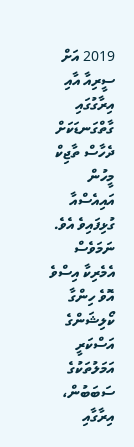2019 އަށް ސީރިއާ އާއި އިރާގުގައި ގާތްގަނޑަކަށް ދެހާސް ތާޖިކް މީހުން އައިއެސްއާ ގުޅިފައިވެ އެވެ. ނަމަވެސް އެމެރިކާ އިސްވެ އޮވެ ހިންގާ ކޯލިޝަންގެ އަސްކަރީ އަމަލުތަކުގެ ސަބަބުން، އިރާގާއި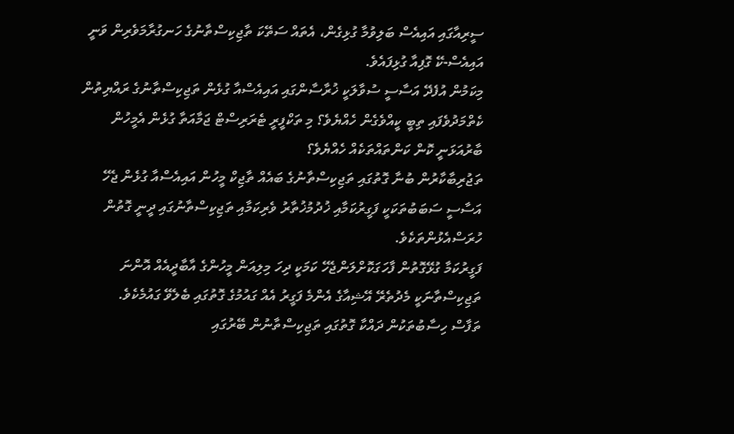ސީރިއާގައި އައިއެސް ބަލިވުމާ ގުޅިގެން، އެތައް ސަތޭކަ ތާޖިކިސްތާނުގެ ހަނގުރާމަވެރިން ވަނީ އައިއެސް-ކޭ ގޮފިއާ ގުޅިފައެވެ.
މިކަމުން އުފެދޭ އަސާސީ ސުވާލަކީ ޚުރާސާންގައި އައިއެސްއާ ގުޅެން ތަޖިކިސްތާނުގެ ރައްޔިތުން ކެތްމަދުވެފައި ތިބީ ކީއްވެގެން ހެއްޔެވެ؟ މި ތަކްފީރީ ޓެރަރިސްޓް ޖަމާއަތާ ގުޅެން އެމީހުން ބާރުއަޅަނީ ކޮން ކަންތައްތަކެއް ހެއްޔެވެ؟
ތަޖުރިބާކާރުން ބުނާ ގޮތުގައި ތަޖިކިސްތާނުގެ ބައެއް ތާޖިކް މީހުން އައިއެސްއާ ގުޅެން ޖެހޭ އަސާސީ ސަބަބުތަކަކީ ފަގީރުކަމާއި ޚުދުމުޚުތާރު ވެރިކަމާއި ތަޖިކިސްތާނުގައި ދީނީ ގޮތުން ހުރަސްއެޅުންތަކެވެ.
ފަގީރުކަމާ ގުޅޭގޮތުން ފާހަގަކޮށްލަންޖެހޭ ކަމަކީ ދިހަ މިލިއަން މީހުންގެ އާބާދީއެއް އޮންނަ ތަޖިކިސްތާނަކީ މެދުތެރޭ އޭޝިއާގެ އެންމެ ފަގީރު އެއް ގައުމުގެ ގޮތުގައި ބެލެވޭ ގައުމެކެވެ.
ތަފާސް ހިސާބުތަކުން ދައްކާ ގޮތުގައި ތަޖިކިސްތާނުން ބޭރުގައި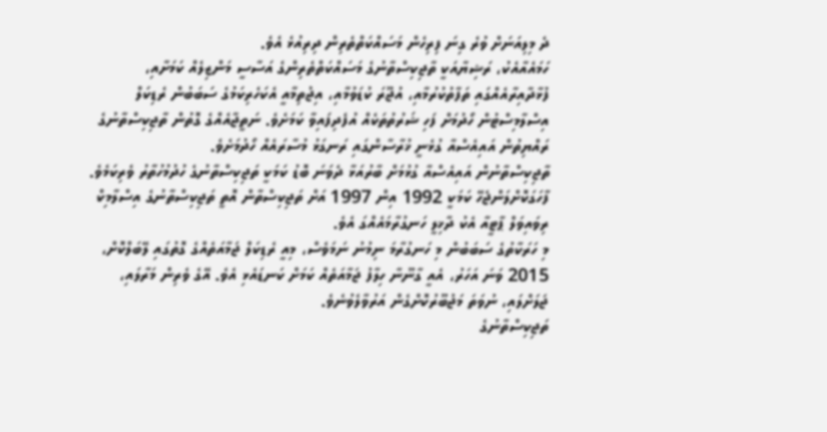ދެ މިލިއަނަށް ވުރެ ގިނަ ފިރިހެން މަސައްކަތްތެރިން ދިރިއުޅެ އެވެ.
ހަމައެއާއެކު، ރަޝިޔާއަކީ ތާޖިކިސްތާނުގެ މަސައްކަތްތެރިންގެ އަސާސީ މަންޒިލެއް ކަމަށާއި، ފުޅާދާއިރާއެއްގައި ތަފާތުކުރުމާއި، އުޖޫރަ ކުޑަވުމާއި، އިޖުތިމާއީ އެކަހެރިކަމުގެ ސަބަބުން ރެޑިކަލް އިސްލާމިސްޓުން ހޯދުމަށް ފަހި ޝަރުތުތަކެއް އުފެދިފައިވާ ކަމަށެވެ. ނަތީޖާއެއްގެ ގޮތުން ތާޖިކިސްތާނުގެ ރައްޔިތުން އައިއެސްއާ ގުޅެނީ ޚުރާސާންގައި ރަނގަޅު މުސާރައެއް ހޯދުމަށެވެ.
ތާޖިކިސްތާނުން އައިއެސްއާ ގުޅުމަށް ބާރުއަޅާ ދެވަނަ ބޮޑު ކަމަކީ ތަޖިކިސްތާނުގެ ހުދުމުހުތާރު ވެރިކަމެވެ. ފާހަގަކޮށްލަންޖެހޭ ކަމަކީ 1992 އިން 1997 އަށް ތަޖިކިސްތާން އޮތީ ތަޖިކިސްތާނުގެ އިސްލާމިކް ރިވައިވަލް ޕާޓީއާ އެކު ދާޚިލީ ހަނގުރާމައެއްގަ އެވެ.
މި ހަރަކާތުގެ ސަބަބުން މި ހަނގުރާމަ ނިމުނު ނަމަވެސް، މިއީ ރެޑިކަލް ޖަމާއަތެއްގެ ގޮތުގައި ލޭބަލްކޮށް، 2015 ވަނަ އަހަރު، އެއީ ގާނޫނާ ހިލާފު ޖަމާއަތެއް ކަމަށް ކަނޑައެޅި އެވެ. އޭގެ ވެރިން މަރާލައި، ޖަލަށްލައި، ނުވަތަ މަޖުބޫރުކޮށްގެން އަރުވާލެވުނެވެ.
ތަޖިކިސްތާނުގެ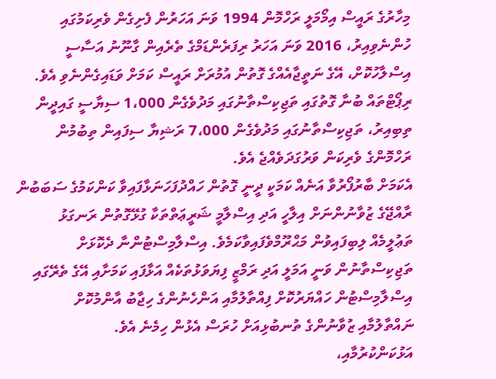މިހާރުގެ ރައީސް އިމޯމަލީ ރަހްމޮން 1994 ވަނަ އަހަރުން ފެށިގެން ވެރިކަމުގައި ހުންނެވިއިރު، 2016 ވަނަ އަހަރު ރިފަރެންޑަމްގެ ތެރެއިން ގާނޫނު އަސާސީ އިސްލާހުކޮށް، އޭގެ ނަތީޖާއެއްގެ ގޮތުން އުމުރަށް ރައީސް ކަމަށް ވަޑައިގެންނެވި އެވެ.
ރިޕޯޓްތައް ބުނާ ގޮތުގައި ތަޖިކިސްތާނުގައި މަދުވެގެން 1،000 ސިޔާސީ ގައިދީން ތިބިއިރު، ތަޖިކިސްތާނުގައި މަދުވެގެން 7،000 ރަޝިޔާ ސިފައިން ތިބުމުން ރަހްމޮންގެ ވެރިކަން ވަރުގަދަވެއްޖެ އެވެ.
އެކަމަށް ބާރުފޯރުވާ އަނެއް ކަމަކީ ދީނީ ގޮތުން ހައްދުފަހަނަޅާފައިވާ ކަންކަމުގެ ސަބަބުން ރާއްޖޭގެ ޒުވާނުންނަށް އިލާހީ އަދި އިސްލާމީ ޝަރީޢަތްތަކާ ގުޅޭގޮތުން ރަނގަޅު ތަޢުލީމެއް ލިބިފައިވުން މަޙްރޫމްވެފައިވާކަމެވެ. އިސްލާމިސްޓުންނާ ދެކޮޅަށް ތަޖިކިސްތާނުން ވަނީ އަމަލީ އަދި ރަމްޒީ ފިޔަވަޅުތަކެއް އަޅާފައި ކަމަށާއި އޭގެ ތެރޭގައި އިސްލާމިސްޓުން ހައްޔަރުކޮށް ފިއްތާލުމާއި އަންހެނުންގެ ހިޖާބު އާންމުކޮށް ނައްތާލުމާއި ޒުވާނުންގެ ތުނބުޅިއަށް ހުރަސް އެޅުން ހިމެނެ އެވެ.
އަޅުކަންކުރުމާއި،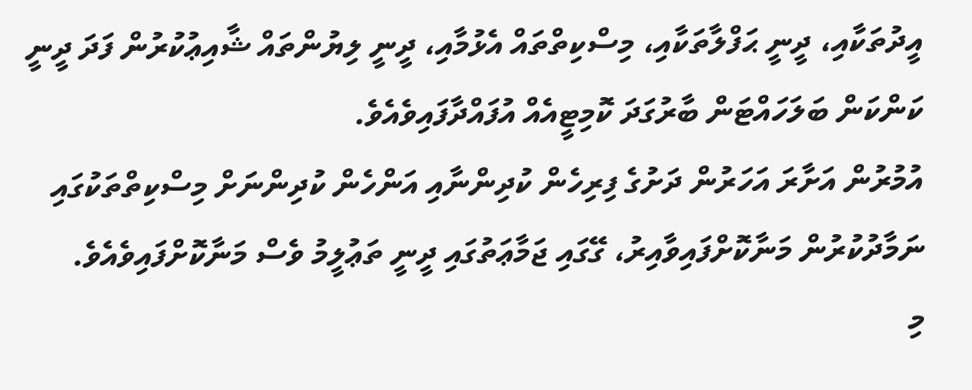އީދުތަކާއި، ދީނީ ޙަފްލާތަކާއި، މިސްކިތްތައް އެޅުމާއި، ދީނީ ލިޔުންތައް ޝާއިޢުކުރުން ފަދަ ދީނީ ކަންކަން ބަލަހައްޓަން ބާރުގަދަ ކޮމިޓީއެއް އުފައްދާފައިވެއެވެ.
އުމުރުން އަށާރަ އަހަރުން ދަށުގެ ފިރިހެން ކުދިންނާއި އަންހެން ކުދިންނަށް މިސްކިތްތަކުގައި ނަމާދުކުރުން މަނާކޮށްފައިވާއިރު، ގޭގައި ޖަމާޢަތުގައި ދީނީ ތަޢުލީމު ވެސް މަނާކޮށްފައިވެއެވެ.
މި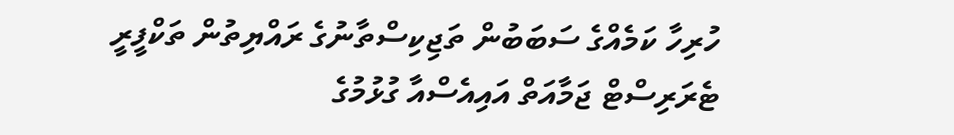ހުރިހާ ކަމެއްގެ ސަބަބުން ތަޖިކިސްތާނުގެ ރައްޔިތުން ތަކްފީރީ ޓެރަރިސްޓް ޖަމާއަތް އައިއެސްއާ ގުޅުމުގެ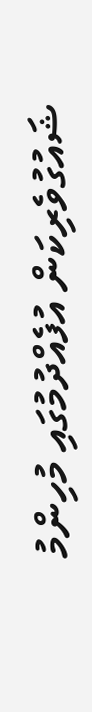ޝައުގުވެރިކަން އުފެއްދުމުގައި މުހިންމު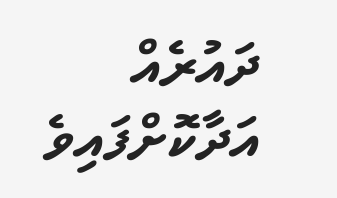ދައުރެއް އަދާކޮށްފައިވެ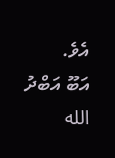އެވެ.
އަބޫ އަބްދު الله